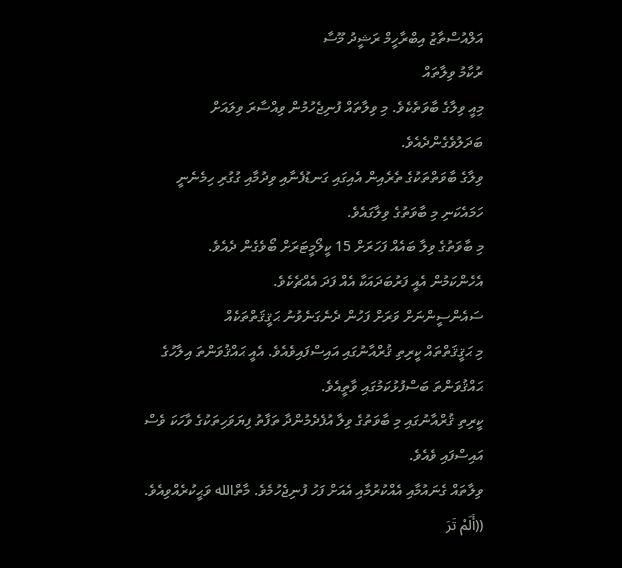އަލްއުސްތާޒު އިބްރާހީމް ރަޝީދު މޫސާ
ރުކާމު ވިލާތައް
މިއީ ވިލާގެ ބާވަތެކެވެ. މި ވިލާތައް ފުނިޖެހުމުން ވިއްސާރަ ވިލައަށް ބަދަލުވެގެންދެއެވެ.
ވިލާގެ ބާވަތްތަކުގެ ތެރެއިން އެއިގައި ގަނޑުފެނާއި ވިދުމާއި ގުގުރި ހިމެނެނީ ހަމައެކަނި މި ބާވަތުގެ ވިލާގައެވެ.
މި ބާވަތުގެ ވިލާ ބައެއް ފަހަރަށް 15 ކީލޯމީޓަރަށް ބޯވެގެން ދެއެވެ.
އެހެންކަމުން އެއީ ފަރުބަދައަކާ އެއް ފަދަ އެއްޗެކެވެ.
ސައެންސީންނަށް ވަރަށް ފަހުން ދެނެގަނެވުނު ޙަޤީޤަތްތަކެއް
މި ޙަޤީޤަތްތައް ކީރިތި ޤުރްއާނުގައި އައިސްފައިވެއެވެ. އެއީ ޙައްޤުވަންތަ އިލާހުގެ ޙައްޤުވަންތަ ބަސްފުޅުކަމުގައި ވާތީއެވެ.
ކީރިތި ޤުރްއާނުގައި މި ބާވަތުގެ ވިލާ އުފެދެމުންދާ ތަފާތު ފިޔަވަހިތަކުގެ ވާހަކަ ވެސް އައިސްފައި ވެއެވެ.
ވިލާތައް ގެނައުމާއި އެއްކުރުމާއި އެއަށް ފަހު ފުނިޖެހުމެވެ. މާތްالله ވަޙީކުރެއްވިއެވެ. ((أَلَمْ تَرَ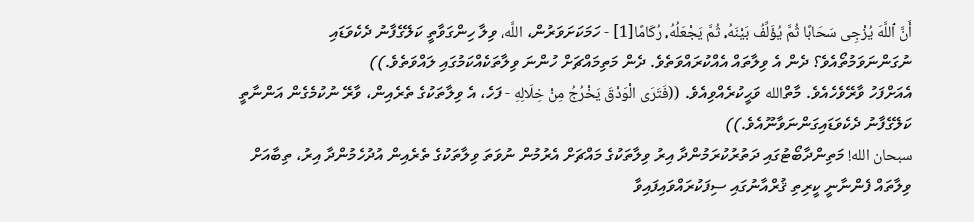أَنَّ ٱللَّهَ يُزْجِى سَحَابًا ثُمَّ يُؤَلِّفُ بَيْنَهُۥ ثُمَّ يَجْعَلُهُۥ رُكَامًا[1] - ހަމަކަށަވަރުން، اللَّه، ވިލާ ހިންގަވާތީ ކަލޭގެފާނު ދެކެވަޑައި ނުގަންނަވަމުތޯއެވެ؟ ދެން އެ ވިލާތައް އެއްކުރައްވަތެވެ. ދެން މަތިމައްޗަށް ހުންނަ ވިލާތަކެއްކަމުގައި ލައްވަތެވެ.))
އެއަށްފަހު ވާރޭވެހެއެވެ. މާތްالله ވަޙީކުރެއްވިއެވެ. ((فَتَرَى الْوَدْقَ يَخْرُجُ مِنْ خِلَالِهِ - ފަހެ، އެ ވިލާތަކުގެ ތެރެއިން، ވާރޭ ނުކުމެގެން އަންނާތީ ކަލޭގެފާނު ދެކެވަޑައިގަންނަވާނޫއެވެ.))
سبحان الله! މަތިންދާބޯޓުގައި ދަތުރުކުރަމުންދާ އިރު ވިލާތަކުގެ މައްޗަށް އެރުމުން ނުވަތަ ވިލާތަކުގެ ތެރެއިން އުދުހެމުންދާ އިރު، ތިބާއަށް ވިލާތައް ފެންނާނީ ކީރިތި ޤުރްއާނުގައި ސިފަކުރައްވައިފައިވާ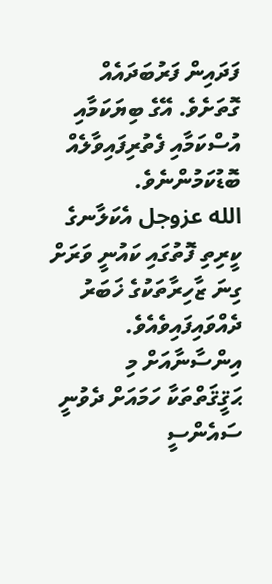ފަދައިން ފަރުބަދައެއް ގޮތަށެވެ. އޭގެ ބިޔަކަމާއި އުސްކަމާއި ފެތުރިފައިވާލެއް ބޮޑުކަމުންނެވެ.
الله عزوجل އެކަލާނގެ ކީރިތި ފޮތުގައި ކައުނީ ވަރަށް ގިނަ ޒާހިރާތަކުގެ ޚަބަރު ދެއްވައިފައިވެއެވެ. އިންސާނާއަށް މި ޙަޤީޤަތްތަކާ ހަމައަށް ދެވުނީ ސައެންސީ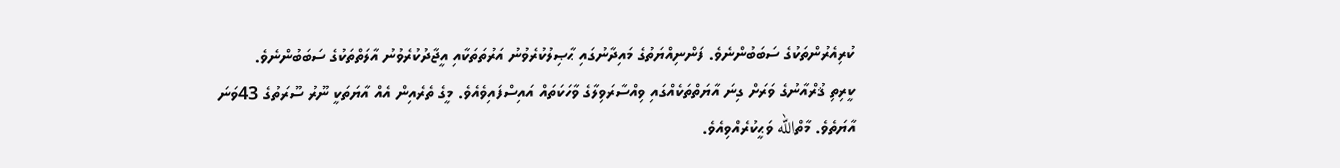ކުރިއެރުންތަކުގެ ސަބަބުންނެވެ. ފަންނިއްޔަތުގެ މައިދާނުގައި ޙާޞިލުކުރެވުނު އަރުތަތަކާއި އީޖާދުކުރެވުނު އާލަތްތަކުގެ ސަބަބުންނެވެ.
ކީރިތި ޤުރްއާނުގެ ވަރަށް ގިނަ އާޔަތްތަކެއްގައި ވިއްސާރަވިލާގެ ވާހަކަތައް އައިސްފައިވެއެވެ. މީގެ ތެރެއިން އެއް އާޔަތަކީ ނޫރު ސޫރަތުގެ 43ވަނަ އާޔަތެވެ. މާތްالله ވަޙީކުރެއްވިއެވެ.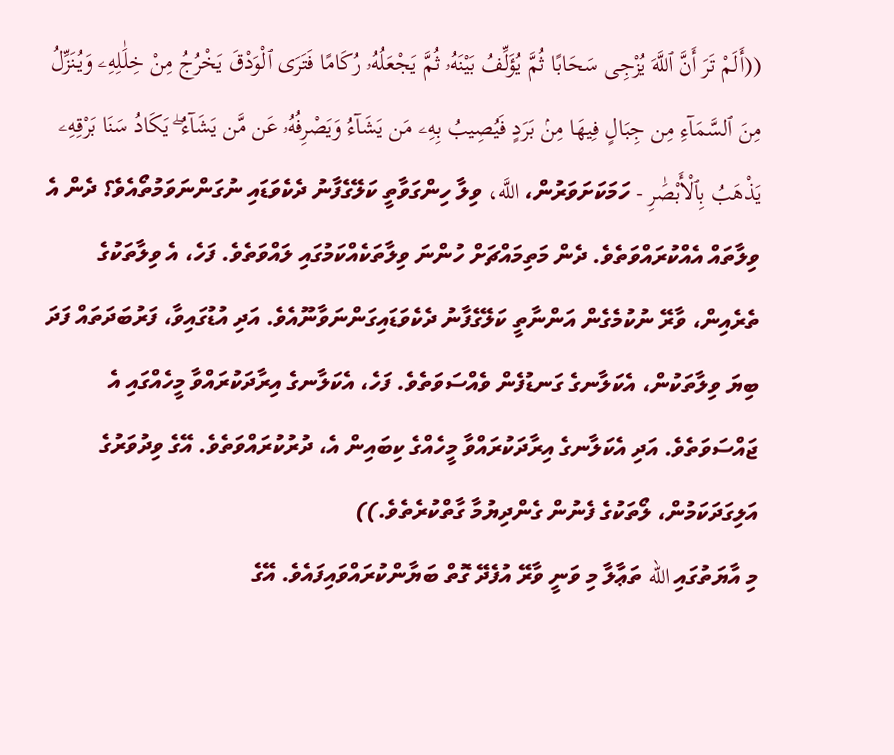((أَلَمْ تَرَ أَنَّ ٱللَّهَ يُزْجِى سَحَابًا ثُمَّ يُؤَلِّفُ بَيْنَهُۥ ثُمَّ يَجْعَلُهُۥ رُكَامًا فَتَرَى ٱلْوَدْقَ يَخْرُجُ مِنْ خِلَٰلِهِۦ وَيُنَزِّلُ مِنَ ٱلسَّمَآءِ مِن جِبَالٍ فِيهَا مِنۢ بَرَدٍ فَيُصِيبُ بِهِۦ مَن يَشَآءُ وَيَصْرِفُهُۥ عَن مَّن يَشَآءُ ۖ يَكَادُ سَنَا بَرْقِهِۦ يَذْهَبُ بِٱلْأَبْصَٰرِ - ހަމަކަށަވަރުން، اللَّه، ވިލާ ހިންގަވާތީ ކަލޭގެފާނު ދެކެވަޑައި ނުގަންނަވަމުތޯއެވެ؟ ދެން އެ ވިލާތައް އެއްކުރައްވަތެވެ. ދެން މަތިމައްޗަށް ހުންނަ ވިލާތަކެއްކަމުގައި ލައްވަތެވެ. ފަހެ، އެ ވިލާތަކުގެ ތެރެއިން، ވާރޭ ނުކުމެގެން އަންނާތީ ކަލޭގެފާނު ދެކެވަޑައިގަންނަވާނޫއެވެ. އަދި އުޑުގައިވާ، ފަރުބަދަތައް ފަދަ ބިޔަ ވިލާތަކުން، އެކަލާނގެ ގަނޑުފެން ވެއްސަވަތެވެ. ފަހެ، އެކަލާނގެ އިރާދަކުރައްވާ މީހެއްގައި އެ ޖައްސަވަތެވެ. އަދި އެކަލާނގެ އިރާދަކުރައްވާ މީހެއްގެ ކިބައިން އެ، ދުރުކުރައްވަތެވެ. އޭގެ ވިދުވަރުގެ އަލިގަދަކަމުން، ލޯތަކުގެ ފެނުން ގެންދިޔުމާ ގާތްކުރެތެވެ.))
މި އާޔަތުގައި الله ތަޢާލާ މި ވަނީ ވާރޭ އުފެދޭ ގޮތް ބަޔާންކުރައްވައިފައެވެ. އޭގެ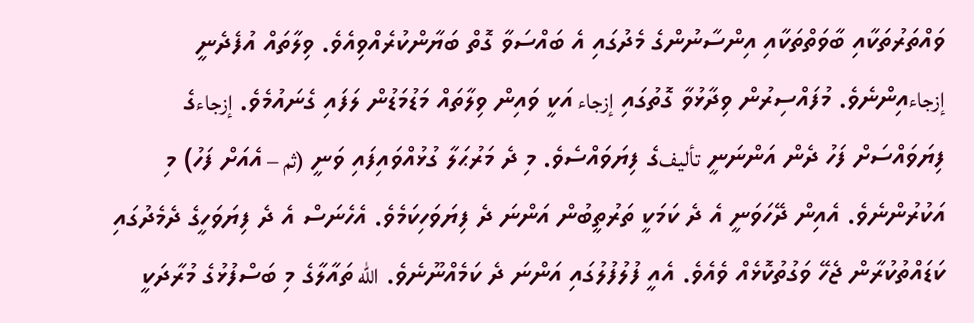ވައްތަރުތަކާއި ބާވަތްތަކާއި އިންސާނުންގެ މެދުގައި އެ ބައްސަވާ ގޮތް ބަޔާންކުރެއްވިއެވެ. ވިލާތައް އުފެދެނީ إزجاءއިންނެވެ. މުފައްސިރުން ވިދާޅުވާ ގޮތުގައި إزجاء އަކީ ވައިން ވިލާތައް މަޑުމަޑުން ލަފައި ގެނައުމެވެ. إزجاءގެ ފިޔަވައްސަށް ފަހު ދެން އަންނަނީ تأليفގެ ފިޔަވައްސެވެ. މި ދެ މަރުޙަލާ ގުޅުއްވައިފައި ވަނީ (ثم – އެއަށް ފަހު) މި އަކުރުންނެވެ. އެއިން ދޭހަވަނީ އެ ދެ ކަމަކީ ތަރުތީބުން އަންނަ ދެ ފިޔަވަހިކަމެވެ. އެހެނަސް އެ ދެ ފިޔަވަހީގެ ދެމެދުގައި ކަޑައްތުކުރާން ޖެހޭ ވަގުތުކޮޅެއް ވެއެވެ. އެއީ ފުލުފުލުގައި އަންނަ ދެ ކަމެއްނޫނެވެ. الله ތައާލާގެ މި ބަސްފުޅުގެ މުރާދަކީ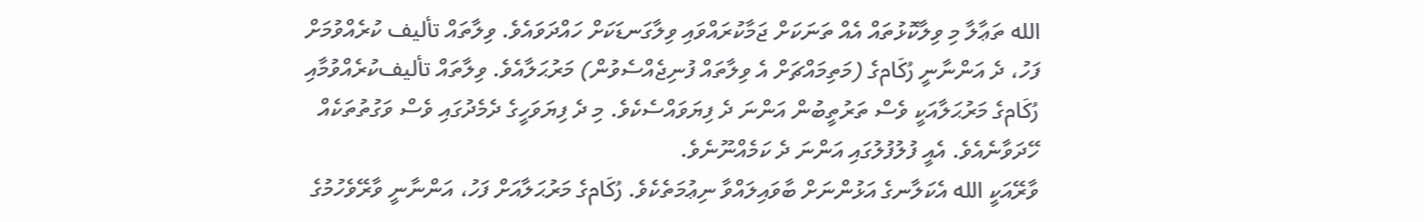الله ތަޢާލާ މި ވިލާކޮޅުތައް އެއް ތަނަކަށް ޖަމާކުރައްވައި ވިލާގަނޑަކަށް ހައްދަވައެވެ. ވިލާތައް تأليف ކުރެއްވުމަށް ފަހު، ދެ އަންނާނީ رُكَامގެ (މަތިމައްޗަށް އެ ވިލާތައް ފުނިޖެއްސެވުން) މަރުޙަލާއެވެ. ވިލާތައް تأليفކުރެއްވުމާއި رُكَامގެ މަރުޙަލާއަކީ ވެސް ތަރުތީބުން އަންނަ ދެ ފިޔަވައްސެކެވެ. މި ދެ ފިޔަވަހީގެ ދެމެދުގައި ވެސް ވަގުތުތަކެއް ހޭދަވާނެއެވެ. އެއީ ފުލުފުލުގައި އަންނަ ދެ ކަމެއްނޫނެވެ.
ވާރޭއަކީ الله އެކަލާނގެ އަޅުންނަށް ބާވައިލައްވާ ނިޢުމަތެކެވެ. رُكَامގެ މަރުޙަލާއަށް ފަހު، އަންނާނީ ވާރޭވެހުމުގެ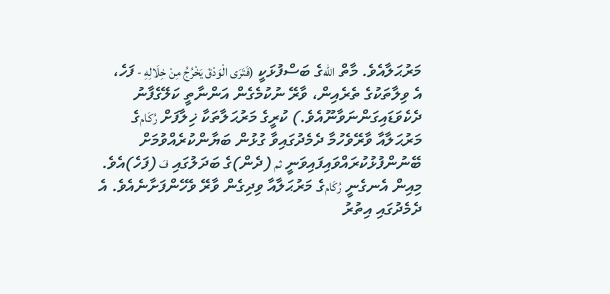މަރުޙަލާއެވެ. މާތް اللهގެ ބަސްފުޅަކީ (فَتَرَى الْوَدْقَ يَخْرُجُ مِنْ خِلَالِهِ - ފަހެ، އެ ވިލާތަކުގެ ތެރެއިން، ވާރޭ ނުކުމެގެން އަންނާތީ ކަލޭގެފާނު ދެކެވަޑައިގަންނަވާނޫއެވެ.) ކުރީގެ މަރުޙަލާތަކާ ޚިލާފަށް رُكَامގެ މަރުޙަލާއާ ވާރޭވެހުމާ ދެމެދުގައިވާ ގުޅުން ބަޔާންކުރެއްވުމަށް ބޭނުންފުޅުކުރައްވައިފައިވަނީ ثم (ދެން)ގެ ބަދަލުގައި فَ (ފަހެ)އެވެ. މިއިން އެނގެނީ رُكَامގެ މަރުޙަލާއާ ވިދިގެން ވާރޭ ވެހޭންފަށާނެއެވެ. އެ ދެމެދުގައި އިތުރު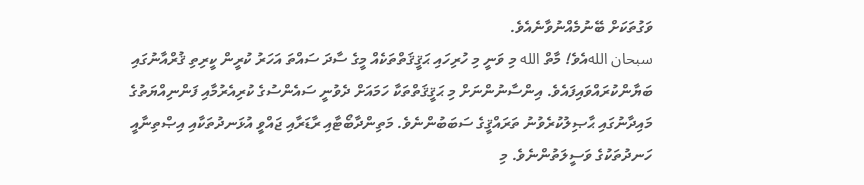ވަގުތަކަށް ބޭނުމެއްނުވާނެއެވެ.
سبحان اللهއެވެ! މާތް الله މި ވަނީ މި ހުރިހައި ޙަޤީޤަތްތަކެއް މީގެ ސާދަ ސައްތަ އަހަރު ކުރީން ކީރިތި ޤުރްއާނުގައި ބަޔާންކުރައްވައިފައެވެ. އިންސާނުންނަށް މި ޙަޤީޤަތްތަކާ ހަމައަށް ދެވުނީ ސައެންސުގެ ކުރިއެރުމާއި ފަންނިއްޔަތުގެ މައިދާނުގައި ޙާޞިލުކުރެވުނު ތަރައްޤީގެ ސަބަބުންނެވެ. މަތިންދާބޯޓާއި ރާޑަރާއި ޖައްވީ އުޅަނދުތަކާއި އިޞްތިނާއީ ހަނދުތަކުގެ ވަސީލަތުންނެވެ. މި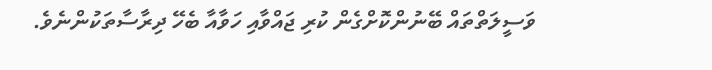ވަސީލަތްތައް ބޭނުންކޮށްގެން ކުރި ޖައްވާއި ހަވާއާ ބެހޭ ދިރާސާތަކުންނެވެ.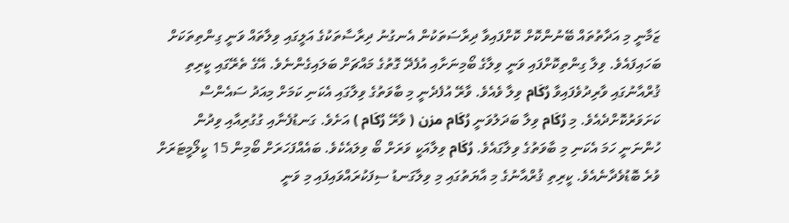ޒަމާނީ މި އަދާތުތައް ބޭނުންކޮށް ކޮށްފައިވާ ދިރާސަތަކުން އެނގުނު ދިރާސާތަކުގެ އަލީގައި ވިލާތައް ވަނީ ގިންތިތަކަށް ބަހައިފައެވެ. ވިލާ ގިންތިކޮށްފައި ވަނީ ވިލާގެ ބޯމިނަށާއި އުފެދޭ ގޮތުގެ މައްޗަށް ބަލައިގެންނެވެ. އޭގެ ތެރޭގައި ކީރިތި ޤުރްއާނުގައި ވާރިދުވެފައިވާ رُكَام ވިލާ ވެއެވެ. ވާރޭ އުފެދެނީ މި ބާވަތުގެ ވިލާގައި އެކަނި ކަމަށް މިއަދު ސައެންސް ކަށަވަރުކޮށްދެއެވެ. މި رُكَام ވިލާ ބަދަލުވަނީ رُكَام مزن ( ވާރޭ رُكَام ) އަށެވެ. ގަނޑުފެނާއި ގުގުރިއާއި ވިދުން ހުންނަނީ ހަމަ އެކަނި މި ބާވަތުގެ ވިލާގައެވެ. رُكَام ވިލާއަކީ ވަރަށް ބޯ ވިލައެކެވެ. ބައެއްފަހަރަށް ބޯމިން 15 ކީލޯމީޓަރަށް ވުރެ ބޮޑުވެދާނެއެވެ. ކީރިތި ޤުރްއާނުގެ މި އާޔަތުގައި މި ވިލާގަނޑު ސިފަކުރައްވައިފައި މި ވަނީ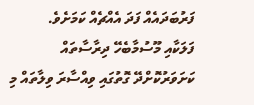ފަރުބަދައެއް ފަދަ އެއްޗެއް ކަމަށެވެ.
ފަލަކާއި މޫސުމާބެހޭ ދިރާސާތައް ކަށަވަރުކޮށްދޭ ގޮތުގައި ވިއްސާރަ ވިލާތައް މި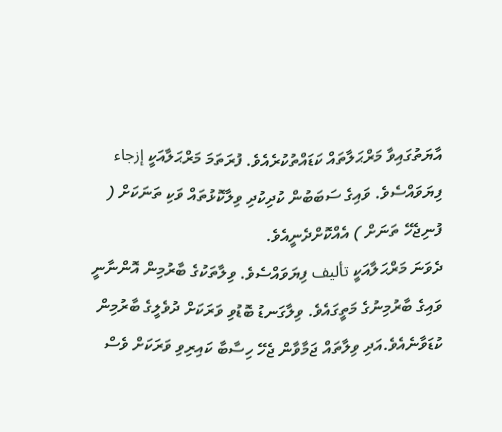އާޔަތުގައިވާ މަރްޙަލާތައް ކަޑައްތުކުރެއެވެ. ފުރަތަމަ މަރްޙަލާއަކީ إزجاء ފިޔަވައްސެވެ. ވައިގެ ސަބަބުން ކުދިކުދި ވިލާކޮޅުތައް ވަކި ތަނަކަށް ( ފުނިޖެހޭ ތަނަށް ) އެއްކޮށްދެނީއެވެ.
ދެވަނަ މަރްޙަލާއަކީ تأليف ފިޔަވައްސެވެ. ވިލާތަކުގެ ބާރުމިން އޮންނާނީ ވައިގެ ބާރުމިނުގެ މަތީގައެވެ. ވިލާގަނޑު ބޮޑުވި ވަރަކަށް ދުވެލީގެ ބާރުމިން ކުޑަވާނެއެވެ.އަދި ވިލާތައް ޖަމާވާން ޖެހޭ ހިސާބާ ކައިރިވި ވަރަކަށް ވެސް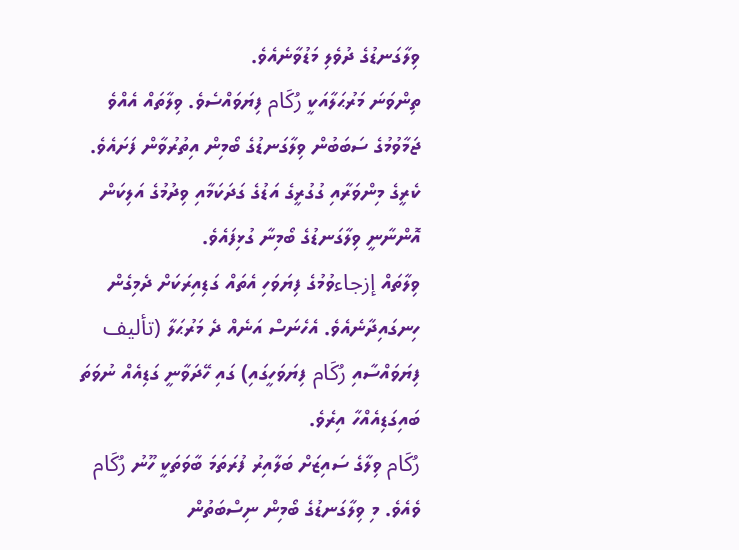ވިލާގަނޑުގެ ދުވެލި މަޑުވާނެއެވެ.
ތިންވަނަ މަރުޙަލާއަކީ رُكَام ފިޔަވައްސެވެ. ވިލާތައް އެއްވެ ޖަމާވުމުގެ ސަބަބުން ވިލާގަނޑުގެ ބޯމިން އިތުރުވާން ފަށައެވެ. ކެރީގެ މިންވަރާއި ގުގުރީގެ އަޑުގެ ގަދަކަމާއި ވިދުމުގެ އަލިކަން އޮންނާނީ ވިލާގަނޑުގެ ބޯމިނާ ގުޅިފައެވެ.
ވިލާތައް إزجاءވުމުގެ ފިޔަވަހި އެތައް ގަޑިއިރަކަށް ދެމިގެން ހިނގައިދާނެއެވެ. އެހެނަސް އަނެއް ދެ މަރުޙަލާ (تأليف ފިޔަވައްސާއި رُكَام ފިޔަވަހީގައި) ގައި ހޭދަވާނީ ގަޑިއެއް ނުވަތަ ބައިގަޑިއެއްހާ އިރެވެ.
رُكَام ވިލާގެ ސައިޒަށް ބަލާއިރު ފުރަތަމަ ބާވަތަކީ ހޫނު رُكَام ވެއެވެ. މި ވިލާގަނޑުގެ ބޯމިން ނިސްބަތުން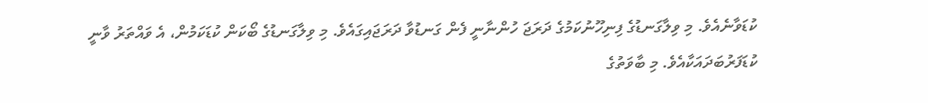ކުޑަވާނެއެވެ. މި ވިލާގަނޑުގެ ފިނިހޫނުކަމުގެ ދަރަޖަ ހުންނާނީ ފެން ގަނޑުވާ ދަރަޖައިގައެވެ. މި ވިލާގަނޑުގެ ބޯކަން ކުޑަކަމުން، އެ ވައްތަރު ވާނީ ކުޑަފަރުބަދައަކާއެވެ. މި ބާވަތުގެ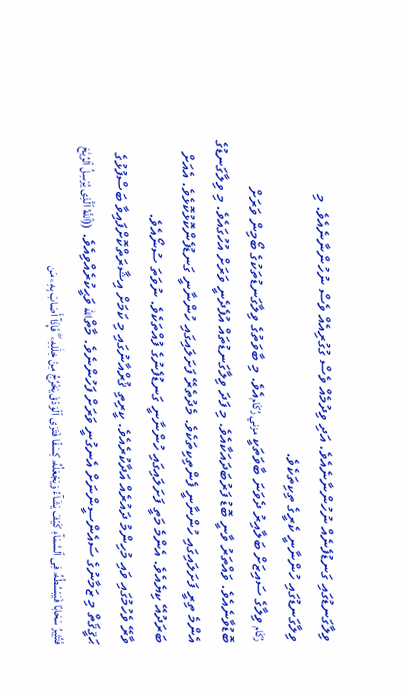ވިލާގަނޑުގައި ގަނޑުފެނެއް ނުހުންނާނެއެވެ. އަދި ވިދުމެއް ވެސް ގުގުރިއެއް ވެސް ނުހުންނާނެއެވެ. މި ވިލާގަނޑުގައި ހުންނާނީ ކެރީގެ ތިކިތަކެވެ.
رُكَام ވިލާގެ ސައިޒަށް ބަލާއިރު ދެވަނަ ބާވަތަކީ مزني رُكَامއެވެ. މި ބާވަތުގެ ވިލާގަނޑުތަކުގެ ބޯމިން ވަރަށް ބޮޑުވާނެއެވެ. ވައްތަރު ވާނީ ބޮޑު ފަރުބަދައަކާއެވެ. މި ފަދަ ވިލާގަނޑުތައް އުފެދެނީ ވަރަށް އުހުގައެވެ. މި ވިލާގަނޑުގެ އެންމެ ތިރީ ފަށަލައިގައި ހުންނާނީ ފެންތިކިތަކެވެ. މެދުތެރޭ ފަށަލައިގައި ހުންނާނީ ގަނޑުފެންކޮޅުކޮޅެވެ. އެއަށް ބަރަދުއޭ ކިޔެއެވެ. އެންމެ މަތީ ފަށަލައިގައި ހުންނާނީ ގަނޑުފެނުގެ ފުއްތަކެވެ. ނުވަތަ ސުނޯއެވެ.
ވާރޭ ވެހުމުގައި ވައި މުހިންމު ދައުރެއް އަދާކުރެއެވެ. ކީރިތި ޤުރްއާނުގައި މި ކަމަށް އިޝާރަތްކޮށްފައިވާ ބަސްފުޅުގެ ޙަޤީޤަތް މި ޒަމާނުގެ ސައެންސީންނަށް އެނގުނީ ވަރަށް ފަހުންނެވެ. މާތްالله ވަޙީކުރެއްވިއެވެ. ((ٱللَّهُ ٱلَّذِى يُرْسِلُ ٱلرِّيَٰحَ فَتُثِيرُ سَحَابًا فَيَبْسُطُهُۥ فِى ٱلسَّمَآءِ كَيْفَ يَشَآءُ وَيَجْعَلُهُۥ كِسَفًا فَتَرَى ٱلْوَدْقَ يَخْرُجُ مِنْ خِلَٰلِهِۦ ۖ فَإِذَآ أَصَابَ بِهِۦ مَن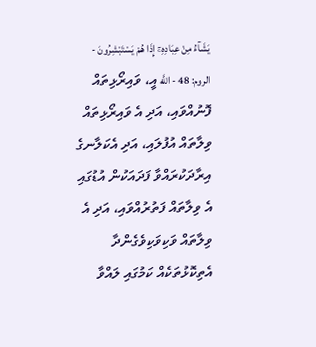يَشَآءُ مِنْ عِبَادِهِۦٓ إِذَا هُمْ يَسْتَبْشِرُونَ - الروم: 48 - اللَّه އީ، ވައިރޯޅިތައް ފޮނުއްވައި، އަދި އެ ވައިރޯޅިތައް ވިލާތައް އުފުލައި، އަދި އެކަލާނގެ އިރާދަކުރައްވާ ފަދައަކުން އުޑުގައި އެ ވިލާތައް ފަތުރުއްވައި، އަދި އެ ވިލާތައް ވަކިވަކިވެގެންދާ އެތިކޮޅުތަކެއް ކަމުގައި ލައްވާ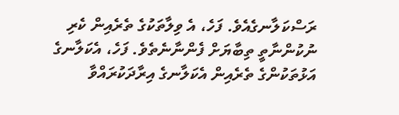ރަސްކަލާނގެއެވެ. ފަހެ، އެ ވިލާތަކުގެ ތެރެއިން ކެރި ނުކުންނާތީ ތިބާޔަށް ފެންނާނެތެވެ. ފަހެ، އެކަލާނގެ އަޅުތަކުންގެ ތެރެއިން އެކަލާނގެ އިރާދަކުރައްވާ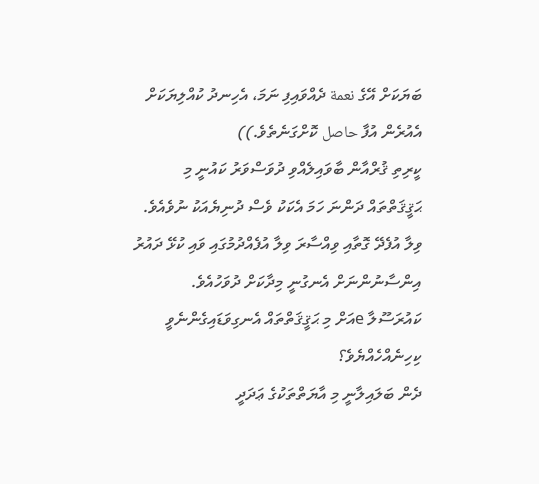ބަޔަކަށް އޭގެ نعمة ދެއްވައިފި ނަމަ، އެހިނދު ކުއްލިޔަކަށް އެއުރެން އުފާ حاصل ކޮށްގަނެތެވެ.))
ކީރިތި ޤުރްއާން ބާވައިލެއްވި ދުވަސްވަރު ކައުނީ މި ޙަޤީޤަތްތައް ދަންނަ ހަމަ އެކަކު ވެސް ދުނިޔެއަކު ނުވެއެވެ. ވިލާ އުފެދޭ ގޮތާއި ވިއްސާރަ ވިލާ އުފެއްދުމުގައި ވައި ކުޅޭ ދައުރު އިންސާނުންނަށް އެނގުނީ މިދާކަށް ދުވަހުއެވެ.
ކައުރަސޫލާ eއަށް މި ޙަޤީޤަތްތައް އެނގިވަޑައިގެންނެވީ ކިހިނެއްހެއްޔެވެ؟
ދެން ބަލައިލާނީ މި އާޔަތްތަކުގެ ޢަދަދީ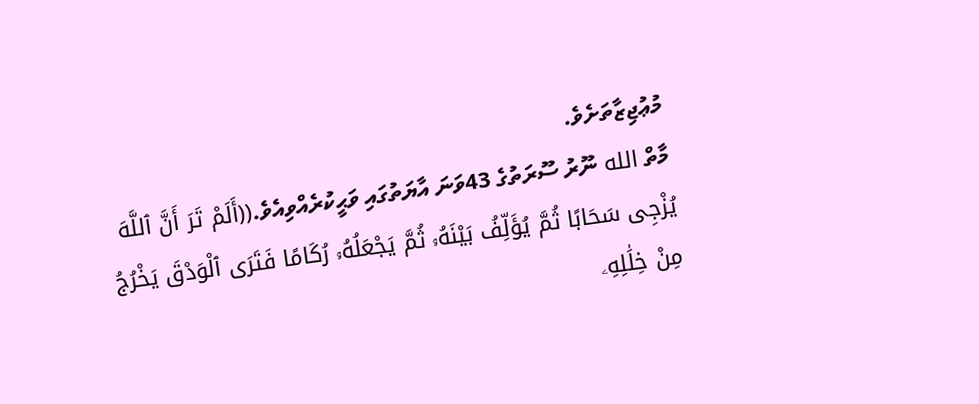މުޢުޖިޒާތަށެވެ.
މާތް الله ނޫރު ސޫރަތުގެ 43ވަނަ އާޔަތުގައި ވަޙީކުރެއްވިއެވެ.((أَلَمْ تَرَ أَنَّ ٱللَّهَ يُزْجِى سَحَابًا ثُمَّ يُؤَلِّفُ بَيْنَهُۥ ثُمَّ يَجْعَلُهُۥ رُكَامًا فَتَرَى ٱلْوَدْقَ يَخْرُجُ مِنْ خِلَٰلِهِۦ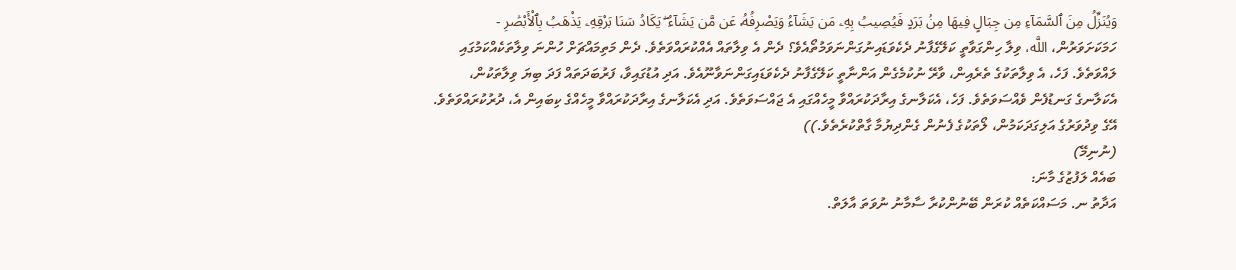وَيُنَزِّلُ مِنَ ٱلسَّمَآءِ مِن جِبَالٍ فِيهَا مِنۢ بَرَدٍ فَيُصِيبُ بِهِۦ مَن يَشَآءُ وَيَصْرِفُهُۥ عَن مَّن يَشَآءُ ۖ يَكَادُ سَنَا بَرْقِهِۦ يَذْهَبُ بِٱلْأَبْصَٰرِ - ހަމަކަށަވަރުން، اللَّه، ވިލާ ހިންގަވާތީ ކަލޭގެފާނު ދެކެވަޑައިނުގަންނަވަމުތޯއެވެ؟ ދެން އެ ވިލާތައް އެއްކުރައްވަތެވެ. ދެން މަތިމައްޗަށް ހުންނަ ވިލާތަކެއްކަމުގައި ލައްވަތެވެ. ފަހެ، އެ ވިލާތަކުގެ ތެރެއިން، ވާރޭ ނުކުމެގެން އަންނާތީ ކަލޭގެފާނު ދެކެވަޑައިގަންނަވާނޫއެވެ. އަދި އުޑުގައިވާ، ފަރުބަދަތައް ފަދަ ބިޔަ ވިލާތަކުން، އެކަލާނގެ ގަނޑުފެން ވެއްސަވަތެވެ. ފަހެ، އެކަލާނގެ އިރާދަކުރައްވާ މީހެއްގައި އެ ޖައްސަވަތެވެ. އަދި އެކަލާނގެ އިރާދަކުރައްވާ މީހެއްގެ ކިބައިން އެ، ދުރުކުރައްވަތެވެ. އޭގެ ވިދުވަރުގެ އަލިގަދަކަމުން، ލޯތަކުގެ ފެނުން ގެންދިޔުމާ ގާތްކުރެތެވެ.))
(ނުނިމޭ)
ބައެއް ލަފުޒުގެ މާނަ:
އަދާތު ނ. މަސައްކަތެއް ކުރަން ބޭނުންކުރާ ސާމާނު ނުވަތަ އާލަތް.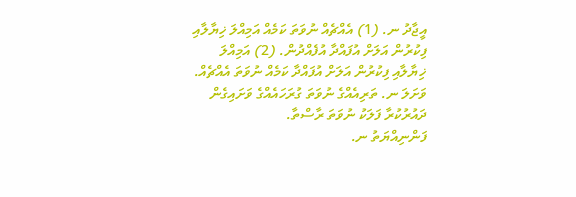އީޖާދު ނ. (1) އެއްޗެއް ނުވަތަ ކަމެއް އަމިއްލަ ޚިޔާލާއި ފިކުރުން އަލަށް އުފައްދާ އުފެއްދުން. (2) އަމިއްލަ ޚިޔާލާއި ފިކުރުން އަލަށް އުފައްދާ ކަމެއް ނުވަތަ އެއްޗެއް.
ވަށަލަ ނ. ތަރިއެއްގެ ނުވަތަ ގުރަހައެއްގެ ވަށައިގެން ދައުރުކުރާ ފަލަކު ނުވަތަ ރާސްތާ.
ފަންނިއްޔަތު ނ.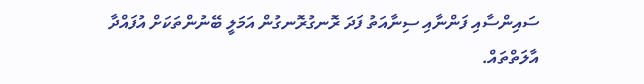ސައިންސާއި ފަންނާއި ސިނާއަތު ފަދަ ރޮނގުރޮނގުން އަމަލީ ބޭނުންތަކަށް އުފައްދާ އާލަތްތައް.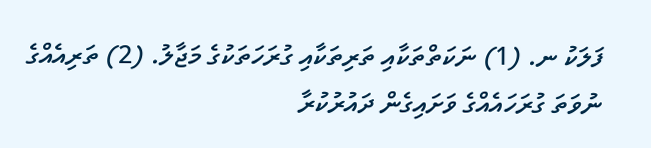ފަލަކު ނ. (1) ނަކަތްތަކާއި ތަރިތަކާއި ގުރަހަތަކުގެ މަޖާލު. (2) ތަރިއެއްގެ ނުވަތަ ގުރަހައެއްގެ ވަށައިގެން ދައުރުކުރާ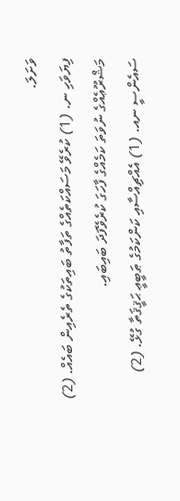ވަށަލަ.
ފިޔަވަހި ނ. (1) ކުރެވޭ މަސައްކަތެއްގެ ތަފާތު ބައިތަކުގެ ތެރެއިން ބައެއް. (2) މަޝްރޫޢެއްގެ ނުވަތަ ކަމެއްގެ ފާހަގަ ކުރެވޭފަދަ ބައިބައި.
ސައެންސީ ނއ. (1) އެއްޗިއްސާއި ކަންކަމުގެ ޠަބީޢީ ޙަޤީޤަތާ ގުޅޭ. (2)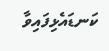ކަނޑައެޅިފައިވާ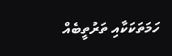ހަމަތަކަކާއި ތަރުތީބެއް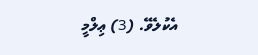އެކުލެވޭ. (3) ޢިލްމީ